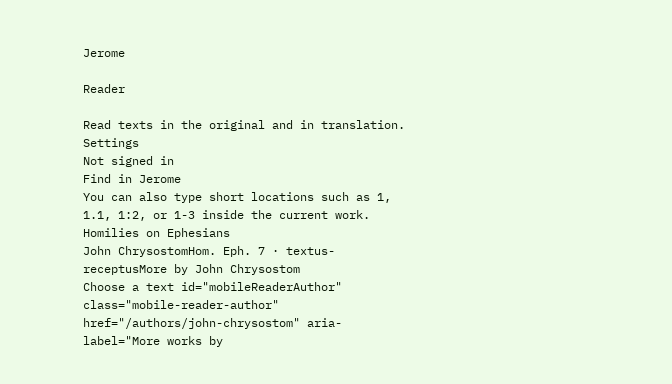Jerome

Reader

Read texts in the original and in translation.
Settings
Not signed in
Find in Jerome
You can also type short locations such as 1, 1.1, 1:2, or 1-3 inside the current work.
Homilies on Ephesians
John ChrysostomHom. Eph. 7 · textus-receptusMore by John Chrysostom
Choose a text id="mobileReaderAuthor" class="mobile-reader-author" href="/authors/john-chrysostom" aria-label="More works by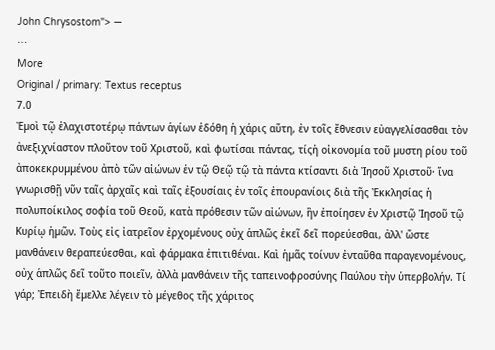John Chrysostom"> —
⋯
More
Original / primary: Textus receptus
7.0
Ἐµοὶ τῷ ἐλαχιστοτέρῳ πάντων ἁγίων ἐδόθη ἡ χάρις αὕτη, ἐν τοῖς ἔθνεσιν εὐαγγελίσασθαι τὸν ἀνεξιχνίαστον πλοῦτον τοῦ Χριστοῦ, καὶ φωτίσαι πάντας, τίςἡ οἰκονοµία τοῦ µυστη ρίου τοῦ ἀποκεκρυµµένου ἀπὸ τῶν αἰώνων ἐν τῷ Θεῷ τῷ τὰ πάντα κτίσαντι διὰ Ἰησοῦ Χριστοῦ· ἵνα γνωρισθῇ νῦν ταῖς ἀρχαῖς καὶ ταῖς ἐξουσίαις ἐν τοῖς ἐπουρανίοις διὰ τῆς Ἐκκλησίας ἡ πολυποίκιλος σοφία τοῦ Θεοῦ, κατὰ πρόθεσιν τῶν αἰώνων, ἣν ἐποίησεν ἐν Χριστῷ Ἰησοῦ τῷ Κυρίῳ ἡµῶν. Τοὺς εἰς ἰατρεῖον ἐρχοµένους οὐχ ἁπλῶς ἐκεῖ δεῖ πορεύεσθαι, ἀλλ' ὥστε µανθάνειν θεραπεύεσθαι, καὶ φάρµακα ἐπιτιθέναι. Καὶ ἡµᾶς τοίνυν ἐνταῦθα παραγενοµένους, οὐχ ἁπλῶς δεῖ τοῦτο ποιεῖν, ἀλλὰ µανθάνειν τῆς ταπεινοφροσύνης Παύλου τὴν ὑπερβολήν. Τί γάρ; Ἐπειδὴ ἔµελλε λέγειν τὸ µέγεθος τῆς χάριτος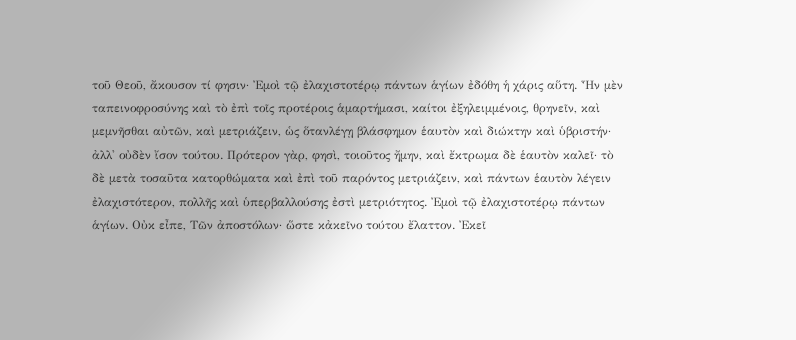τοῦ Θεοῦ, ἄκουσον τί φησιν· Ἐµοὶ τῷ ἐλαχιστοτέρῳ πάντων ἁγίων ἐδόθη ἡ χάρις αὕτη. Ἦν µὲν ταπεινοφροσύνης καὶ τὸ ἐπὶ τοῖς προτέροις ἁµαρτήµασι, καίτοι ἐξηλειµµένοις, θρηνεῖν, καὶ µεµνῆσθαι αὐτῶν, καὶ µετριάζειν, ὡς ὅτανλέγῃ βλάσφηµον ἑαυτὸν καὶ διώκτην καὶ ὑβριστήν· ἀλλ' οὐδὲν ἴσον τούτου. Πρότερον γὰρ, φησὶ, τοιοῦτος ἤµην, καὶ ἔκτρωµα δὲ ἑαυτὸν καλεῖ· τὸ δὲ µετὰ τοσαῦτα κατορθώµατα καὶ ἐπὶ τοῦ παρόντος µετριάζειν, καὶ πάντων ἑαυτὸν λέγειν ἐλαχιστότερον, πολλῆς καὶ ὑπερβαλλούσης ἐστὶ µετριότητος. Ἐµοὶ τῷ ἐλαχιστοτέρῳ πάντων ἁγίων. Οὐκ εἶπε, Τῶν ἀποστόλων· ὥστε κἀκεῖνο τούτου ἔλαττον. Ἐκεῖ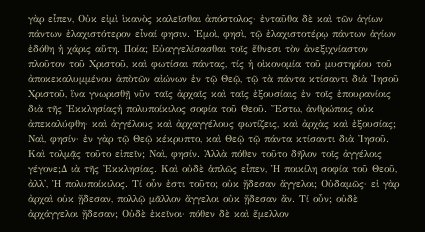γὰρ εἶπεν, Οὐκ εἰµὶ ἱκανὸς καλεῖσθαι ἀπόστολος· ἐνταῦθα δὲ καὶ τῶν ἁγίων πάντων ἐλαχιστότερον εἶναί φησιν. Ἐµοὶ, φησὶ, τῷ ἐλαχιστοτέρῳ πάντων ἁγίων ἐδόθη ἡ χάρις αὕτη. Ποία; Εὐαγγελίσασθαι τοῖς ἔθνεσι τὸν ἀνεξιχνίαστον πλοῦτον τοῦ Χριστοῦ, καὶ φωτίσαι πάντας, τίς ἡ οἰκονοµία τοῦ µυστηρίου τοῦ ἀποκεκαλυµµένου ἀπὸτῶν αἰώνων ἐν τῷ Θεῷ, τῷ τὰ πάντα κτίσαντι διὰ Ἰησοῦ Χριστοῦ, ἵνα γνωρισθῇ νῦν ταῖς ἀρχαῖς καὶ ταῖς ἐξουσίαις ἐν τοῖς ἐπουρανίοις διὰ τῆς Ἐκκλησίαςἡ πολυποίκιλος σοφία τοῦ Θεοῦ. Ἔστω, ἀνθρώποις οὐκ ἀπεκαλύφθη· καὶ ἀγγέλους καὶ ἀρχαγγέλους φωτίζεις, καὶ ἀρχὰς καὶ ἐξουσίας; Ναὶ, φησίν· ἐν γὰρ τῷ Θεῷ κέκρυπτο, καὶ Θεῷ τῷ πάντα κτίσαντι διὰ Ἰησοῦ. Καὶ τολµᾷς τοῦτο εἰπεῖν; Ναὶ, φησίν. Ἀλλὰ πόθεν τοῦτο δῆλον τοῖς ἀγγέλοις γέγονε;∆ ιὰ τῆς Ἐκκλησίας. Καὶ οὐδὲ ἁπλῶς εἶπεν, Ἡ ποικίλη σοφία τοῦ Θεοῦ, ἀλλ', Ἡ πολυποίκιλος. Τί οὖν ἐστι τοῦτο; οὐκ ᾔδεσαν ἄγγελοι; Οὐδαµῶς· εἰ γὰρ ἀρχαὶ οὐκ ᾔδεσαν, πολλῷ µᾶλλον ἄγγελοι οὐκ ᾔδεσαν ἄν. Τί οὖν; οὐδὲ ἀρχάγγελοι ᾔδεσαν; Οὐδὲ ἐκεῖνοι· πόθεν δὲ καὶ ἔµελλον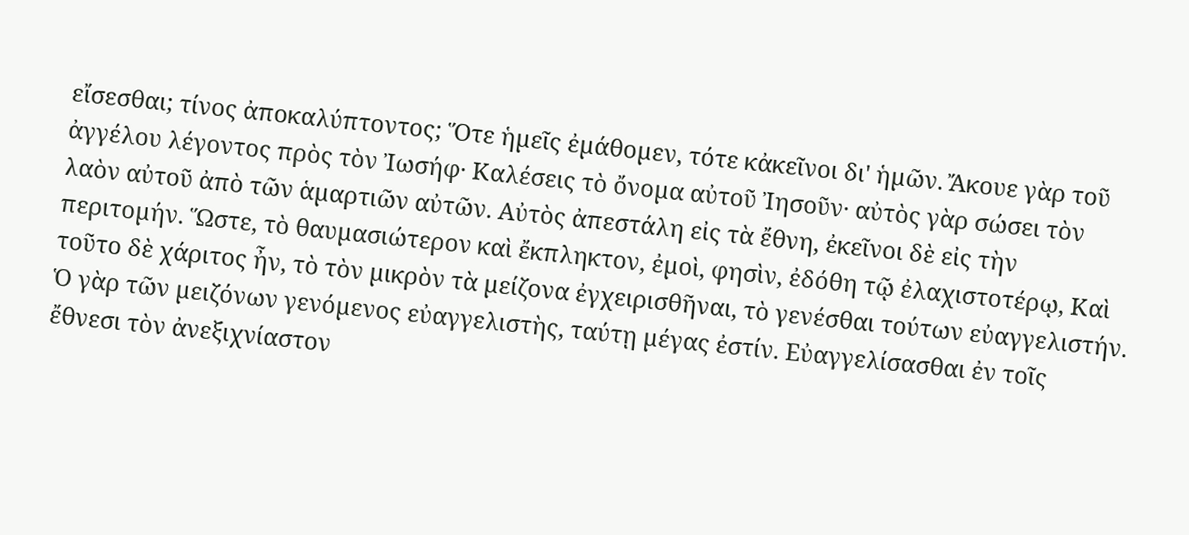εἴσεσθαι; τίνος ἀποκαλύπτοντος; Ὅτε ἡµεῖς ἐµάθοµεν, τότε κἀκεῖνοι δι' ἡµῶν. Ἄκουε γὰρ τοῦ ἀγγέλου λέγοντος πρὸς τὸν Ἰωσήφ· Καλέσεις τὸ ὄνοµα αὐτοῦ Ἰησοῦν· αὐτὸς γὰρ σώσει τὸν λαὸν αὐτοῦ ἀπὸ τῶν ἁµαρτιῶν αὐτῶν. Αὐτὸς ἀπεστάλη εἰς τὰ ἔθνη, ἐκεῖνοι δὲ εἰς τὴν περιτοµήν. Ὥστε, τὸ θαυµασιώτερον καὶ ἔκπληκτον, ἐµοὶ, φησὶν, ἐδόθη τῷ ἐλαχιστοτέρῳ, Καὶ τοῦτο δὲ χάριτος ἦν, τὸ τὸν µικρὸν τὰ µείζονα ἐγχειρισθῆναι, τὸ γενέσθαι τούτων εὐαγγελιστήν. Ὁ γὰρ τῶν µειζόνων γενόµενος εὐαγγελιστὴς, ταύτῃ µέγας ἐστίν. Εὐαγγελίσασθαι ἐν τοῖς ἔθνεσι τὸν ἀνεξιχνίαστον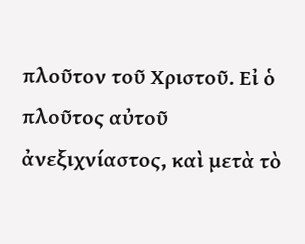πλοῦτον τοῦ Χριστοῦ. Εἰ ὁ πλοῦτος αὐτοῦ ἀνεξιχνίαστος, καὶ µετὰ τὸ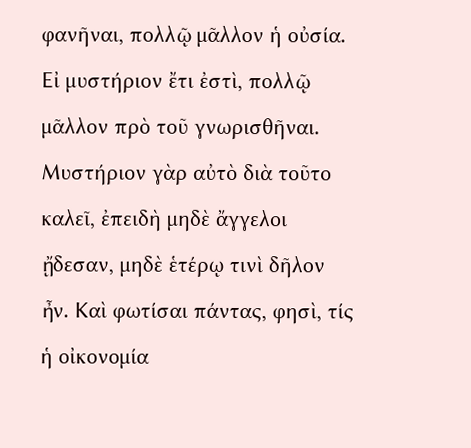φανῆναι, πολλῷ µᾶλλον ἡ οὐσία. Εἰ µυστήριον ἔτι ἐστὶ, πολλῷ µᾶλλον πρὸ τοῦ γνωρισθῆναι. Μυστήριον γὰρ αὐτὸ διὰ τοῦτο καλεῖ, ἐπειδὴ µηδὲ ἄγγελοι ᾔδεσαν, µηδὲ ἑτέρῳ τινὶ δῆλον ἦν. Καὶ φωτίσαι πάντας, φησὶ, τίς ἡ οἰκονοµία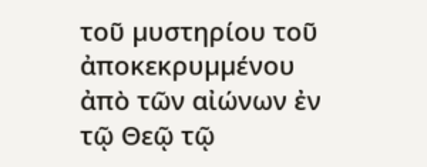τοῦ µυστηρίου τοῦ ἀποκεκρυµµένου ἀπὸ τῶν αἰώνων ἐν τῷ Θεῷ τῷ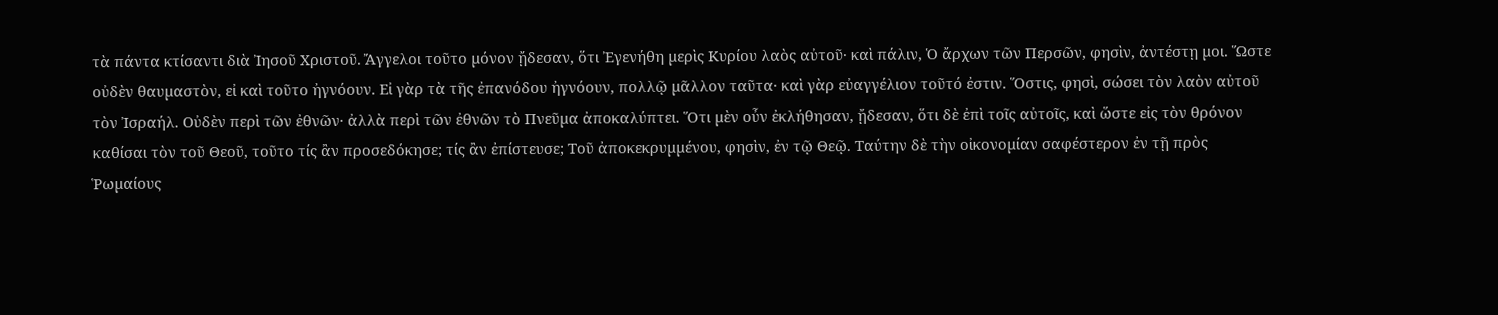τὰ πάντα κτίσαντι διὰ Ἰησοῦ Χριστοῦ. Ἄγγελοι τοῦτο µόνον ᾔδεσαν, ὅτι Ἐγενήθη µερὶς Κυρίου λαὸς αὐτοῦ· καὶ πάλιν, Ὁ ἄρχων τῶν Περσῶν, φησὶν, ἀντέστῃ µοι. Ὥστε οὐδὲν θαυµαστὸν, εἰ καὶ τοῦτο ἠγνόουν. Εἰ γὰρ τὰ τῆς ἐπανόδου ἠγνόουν, πολλῷ µᾶλλον ταῦτα· καὶ γὰρ εὐαγγέλιον τοῦτό ἐστιν. Ὅστις, φησὶ, σώσει τὸν λαὸν αὐτοῦ τὸν Ἰσραήλ. Οὐδὲν περὶ τῶν ἐθνῶν· ἀλλὰ περὶ τῶν ἐθνῶν τὸ Πνεῦµα ἀποκαλύπτει. Ὅτι µὲν οὖν ἐκλήθησαν, ᾔδεσαν, ὅτι δὲ ἐπὶ τοῖς αὐτοῖς, καὶ ὥστε εἰς τὸν θρόνον καθίσαι τὸν τοῦ Θεοῦ, τοῦτο τίς ἂν προσεδόκησε; τίς ἂν ἐπίστευσε; Τοῦ ἀποκεκρυµµένου, φησὶν, ἐν τῷ Θεῷ. Ταύτην δὲ τὴν οἰκονοµίαν σαφέστερον ἐν τῇ πρὸς Ῥωµαίους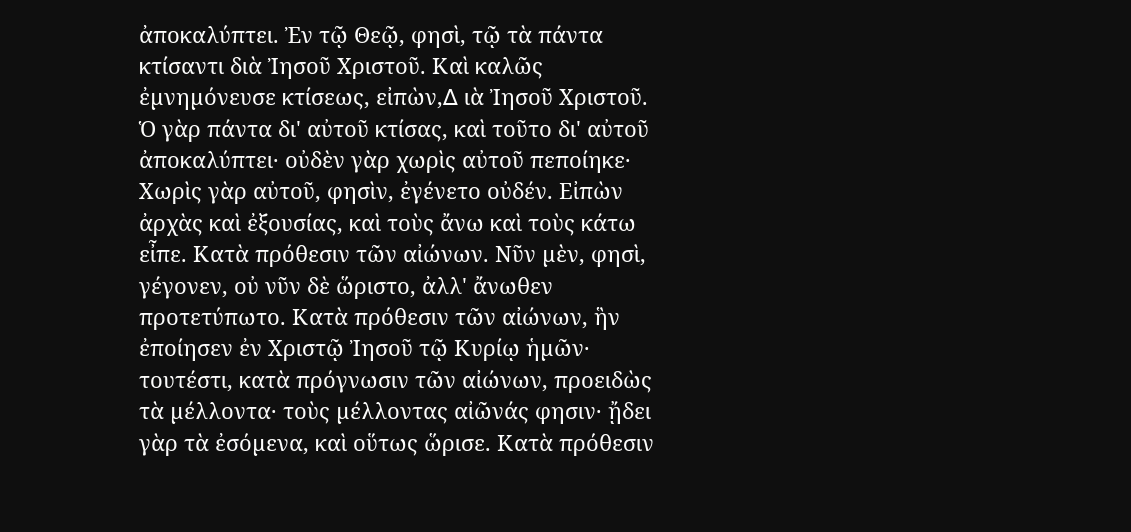ἀποκαλύπτει. Ἐν τῷ Θεῷ, φησὶ, τῷ τὰ πάντα κτίσαντι διὰ Ἰησοῦ Χριστοῦ. Καὶ καλῶς ἐµνηµόνευσε κτίσεως, εἰπὼν,∆ ιὰ Ἰησοῦ Χριστοῦ. Ὁ γὰρ πάντα δι' αὐτοῦ κτίσας, καὶ τοῦτο δι' αὐτοῦ ἀποκαλύπτει· οὐδὲν γὰρ χωρὶς αὐτοῦ πεποίηκε· Χωρὶς γὰρ αὐτοῦ, φησὶν, ἐγένετο οὐδέν. Εἰπὼν ἀρχὰς καὶ ἐξουσίας, καὶ τοὺς ἄνω καὶ τοὺς κάτω εἶπε. Κατὰ πρόθεσιν τῶν αἰώνων. Νῦν µὲν, φησὶ, γέγονεν, οὐ νῦν δὲ ὥριστο, ἀλλ' ἄνωθεν προτετύπωτο. Κατὰ πρόθεσιν τῶν αἰώνων, ἣν ἐποίησεν ἐν Χριστῷ Ἰησοῦ τῷ Κυρίῳ ἡµῶν· τουτέστι, κατὰ πρόγνωσιν τῶν αἰώνων, προειδὼς τὰ µέλλοντα· τοὺς µέλλοντας αἰῶνάς φησιν· ᾔδει γὰρ τὰ ἐσόµενα, καὶ οὕτως ὥρισε. Κατὰ πρόθεσιν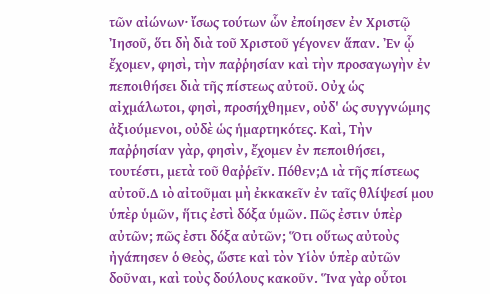τῶν αἰώνων· ἴσως τούτων ὧν ἐποίησεν ἐν Χριστῷ Ἰησοῦ, ὅτι δὴ διὰ τοῦ Χριστοῦ γέγονεν ἅπαν. Ἐν ᾧ ἔχοµεν, φησὶ, τὴν παῤῥησίαν καὶ τὴν προσαγωγὴν ἐν πεποιθήσει διὰ τῆς πίστεως αὐτοῦ. Οὐχ ὡς αἰχµάλωτοι, φησὶ, προσήχθηµεν, οὐδ' ὡς συγγνώµης ἀξιούµενοι, οὐδὲ ὡς ἡµαρτηκότες. Καὶ, Τὴν παῤῥησίαν γὰρ, φησὶν, ἔχοµεν ἐν πεποιθήσει, τουτέστι, µετὰ τοῦ θαῤῥεῖν. Πόθεν;∆ ιὰ τῆς πίστεως αὐτοῦ.∆ ιὸ αἰτοῦµαι µὴ ἐκκακεῖν ἐν ταῖς θλίψεσί µου ὑπὲρ ὑµῶν, ἥτις ἐστὶ δόξα ὑµῶν. Πῶς ἐστιν ὑπὲρ αὐτῶν; πῶς ἐστι δόξα αὐτῶν; Ὅτι οὕτως αὐτοὺς ἠγάπησεν ὁ Θεὸς, ὥστε καὶ τὸν Υἱὸν ὑπὲρ αὐτῶν δοῦναι, καὶ τοὺς δούλους κακοῦν. Ἵνα γὰρ οὗτοι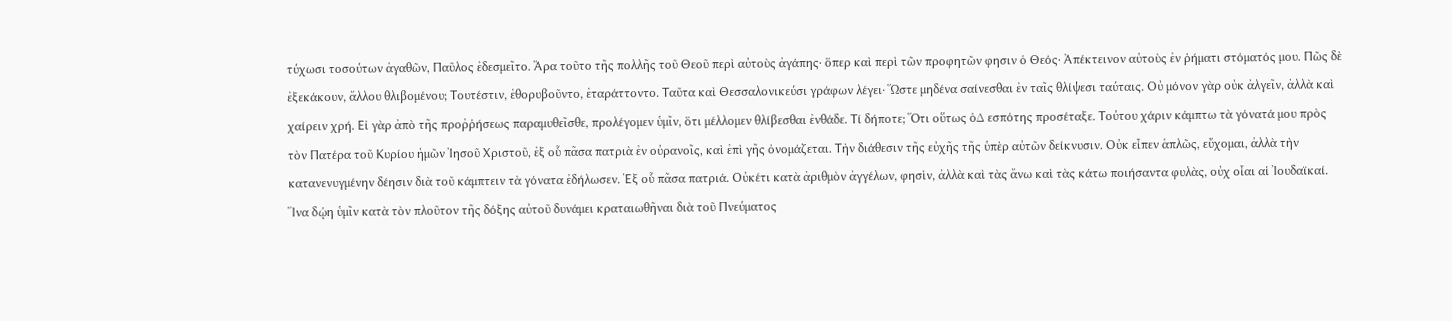τύχωσι τοσούτων ἀγαθῶν, Παῦλος ἐδεσµεῖτο. Ἄρα τοῦτο τῆς πολλῆς τοῦ Θεοῦ περὶ αὐτοὺς ἀγάπης· ὅπερ καὶ περὶ τῶν προφητῶν φησιν ὁ Θεός· Ἀπέκτεινον αὐτοὺς ἐν ῥήµατι στόµατός µου. Πῶς δὲ ἐξεκάκουν, ἄλλου θλιβοµένου; Τουτέστιν, ἐθορυβοῦντο, ἐταράττοντο. Ταῦτα καὶ Θεσσαλονικεύσι γράφων λέγει· Ὥστε µηδένα σαίνεσθαι ἐν ταῖς θλίψεσι ταύταις. Οὐ µόνον γὰρ οὐκ ἀλγεῖν, ἀλλὰ καὶ χαίρειν χρή. Εἰ γὰρ ἀπὸ τῆς προῤῥήσεως παραµυθεῖσθε, προλέγοµεν ὑµῖν, ὅτι µέλλοµεν θλίβεσθαι ἐνθάδε. Τί δήποτε; Ὅτι οὕτως ὁ∆ εσπότης προσέταξε. Τούτου χάριν κάµπτω τὰ γόνατά µου πρὸς τὸν Πατέρα τοῦ Κυρίου ἡµῶν Ἰησοῦ Χριστοῦ, ἐξ οὗ πᾶσα πατριὰ ἐν οὐρανοῖς, καὶ ἐπὶ γῆς ὀνοµάζεται. Τὴν διάθεσιν τῆς εὐχῆς τῆς ὑπὲρ αὐτῶν δείκνυσιν. Οὐκ εἶπεν ἁπλῶς, εὔχοµαι, ἀλλὰ τὴν κατανενυγµένην δέησιν διὰ τοῦ κάµπτειν τὰ γόνατα ἐδήλωσεν. Ἐξ οὗ πᾶσα πατριά. Οὐκέτι κατὰ ἀριθµὸν ἀγγέλων, φησὶν, ἀλλὰ καὶ τὰς ἄνω καὶ τὰς κάτω ποιήσαντα φυλὰς, οὐχ οἷαι αἱ Ἰουδαϊκαί. Ἵνα δῴη ὑµῖν κατὰ τὸν πλοῦτον τῆς δόξης αὐτοῦ δυνάµει κραταιωθῆναι διὰ τοῦ Πνεύµατος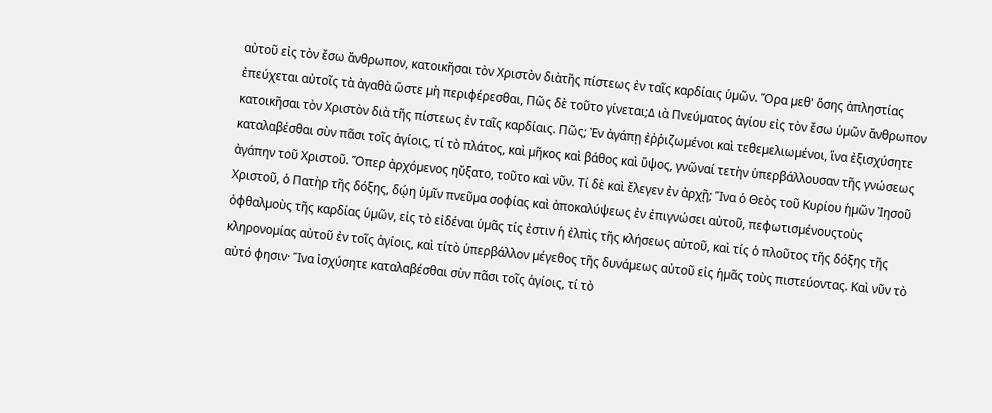αὐτοῦ εἰς τὸν ἔσω ἄνθρωπον, κατοικῆσαι τὸν Χριστὸν διὰτῆς πίστεως ἐν ταῖς καρδίαις ὑµῶν. Ὅρα µεθ' ὅσης ἀπληστίας ἐπεύχεται αὐτοῖς τὰ ἀγαθὰ ὥστε µὴ περιφέρεσθαι, Πῶς δὲ τοῦτο γίνεται;∆ ιὰ Πνεύµατος ἁγίου εἰς τὸν ἔσω ὑµῶν ἄνθρωπον κατοικῆσαι τὸν Χριστὸν διὰ τῆς πίστεως ἐν ταῖς καρδίαις. Πῶς; Ἐν ἀγάπῃ ἐῤῥιζωµένοι καὶ τεθεµελιωµένοι, ἵνα ἐξισχύσητε καταλαβέσθαι σὺν πᾶσι τοῖς ἁγίοις, τί τὸ πλάτος, καὶ µῆκος καὶ βάθος καὶ ὕψος, γνῶναί τετὴν ὑπερβάλλουσαν τῆς γνώσεως ἀγάπην τοῦ Χριστοῦ. Ὅπερ ἀρχόµενος ηὔξατο, τοῦτο καὶ νῦν. Τί δὲ καὶ ἔλεγεν ἐν ἀρχῇ; Ἵνα ὁ Θεὸς τοῦ Κυρίου ἡµῶν Ἰησοῦ Χριστοῦ, ὁ Πατὴρ τῆς δόξης, δῴη ὑµῖν πνεῦµα σοφίας καὶ ἀποκαλύψεως ἐν ἐπιγνώσει αὐτοῦ, πεφωτισµένουςτοὺς ὀφθαλµοὺς τῆς καρδίας ὑµῶν, εἰς τὸ εἰδέναι ὑµᾶς τίς ἐστιν ἡ ἐλπὶς τῆς κλήσεως αὐτοῦ, καὶ τίς ὁ πλοῦτος τῆς δόξης τῆς κληρονοµίας αὐτοῦ ἐν τοῖς ἁγίοις, καὶ τίτὸ ὑπερβάλλον µέγεθος τῆς δυνάµεως αὐτοῦ εἰς ἡµᾶς τοὺς πιστεύοντας. Καὶ νῦν τὸ αὐτό φησιν· Ἵνα ἰσχύσητε καταλαβέσθαι σὺν πᾶσι τοῖς ἁγίοις, τί τὸ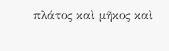πλάτος καὶ µῆκος καὶ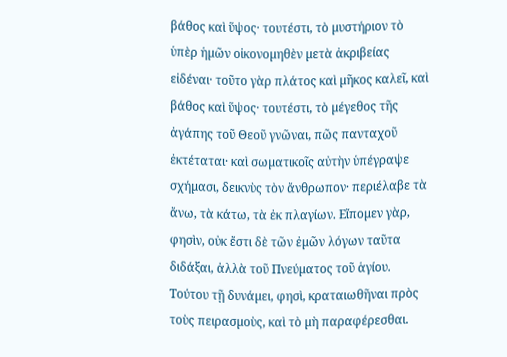βάθος καὶ ὕψος· τουτέστι, τὸ µυστήριον τὸ ὑπὲρ ἡµῶν οἰκονοµηθὲν µετὰ ἀκριβείας εἰδέναι· τοῦτο γὰρ πλάτος καὶ µῆκος καλεῖ, καὶ βάθος καὶ ὕψος· τουτέστι, τὸ µέγεθος τῆς ἀγάπης τοῦ Θεοῦ γνῶναι, πῶς πανταχοῦ ἐκτέταται· καὶ σωµατικοῖς αὐτὴν ὑπέγραψε σχήµασι, δεικνὺς τὸν ἄνθρωπον· περιέλαβε τὰ ἄνω, τὰ κάτω, τὰ ἐκ πλαγίων. Εἴποµεν γὰρ, φησὶν, οὐκ ἔστι δὲ τῶν ἐµῶν λόγων ταῦτα διδάξαι, ἀλλὰ τοῦ Πνεύµατος τοῦ ἁγίου. Τούτου τῇ δυνάµει, φησὶ, κραταιωθῆναι πρὸς τοὺς πειρασµοὺς, καὶ τὸ µὴ παραφέρεσθαι.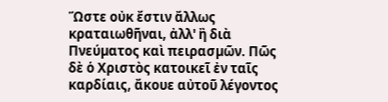Ὥστε οὐκ ἔστιν ἄλλως κραταιωθῆναι, ἀλλ' ἢ διὰ Πνεύµατος καὶ πειρασµῶν. Πῶς δὲ ὁ Χριστὸς κατοικεῖ ἐν ταῖς καρδίαις, ἄκουε αὐτοῦ λέγοντος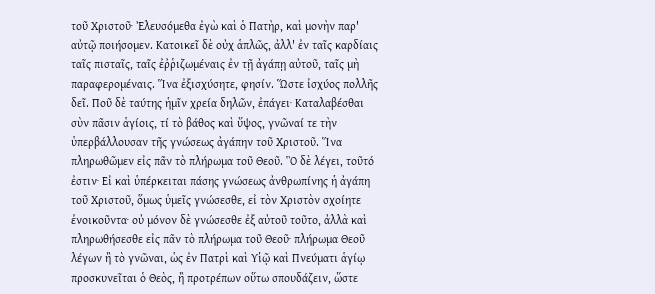τοῦ Χριστοῦ· Ἐλευσόµεθα ἐγὼ καὶ ὁ Πατὴρ, καὶ µονὴν παρ' αὐτῷ ποιήσοµεν. Κατοικεῖ δὲ οὐχ ἁπλῶς, ἀλλ' ἐν ταῖς καρδίαις ταῖς πισταῖς, ταῖς ἐῤῥιζωµέναις ἐν τῇ ἀγάπῃ αὐτοῦ, ταῖς µὴ παραφεροµέναις. Ἵνα ἐξισχύσητε, φησίν. Ὥστε ἰσχύος πολλῆς δεῖ. Ποῦ δὲ ταύτης ἡµῖν χρεία δηλῶν, ἐπάγει· Καταλαβέσθαι σὺν πᾶσιν ἁγίοις, τί τὸ βάθος καὶ ὕψος, γνῶναί τε τὴν ὑπερβάλλουσαν τῆς γνώσεως ἀγάπην τοῦ Χριστοῦ. Ἵνα πληρωθῶµεν εἰς πᾶν τὸ πλήρωµα τοῦ Θεοῦ. Ὃ δὲ λέγει, τοῦτό ἐστιν· Εἰ καὶ ὑπέρκειται πάσης γνώσεως ἀνθρωπίνης ἡ ἀγάπη τοῦ Χριστοῦ, ὅµως ὑµεῖς γνώσεσθε, εἰ τὸν Χριστὸν σχοίητε ἐνοικοῦντα· οὐ µόνον δὲ γνώσεσθε ἐξ αὐτοῦ τοῦτο, ἀλλὰ καὶ πληρωθήσεσθε εἰς πᾶν τὸ πλήρωµα τοῦ Θεοῦ· πλήρωµα Θεοῦ λέγων ἢ τὸ γνῶναι, ὡς ἐν Πατρὶ καὶ Υἱῷ καὶ Πνεύµατι ἁγίῳ προσκυνεῖται ὁ Θεὸς, ἢ προτρέπων οὕτω σπουδάζειν, ὥστε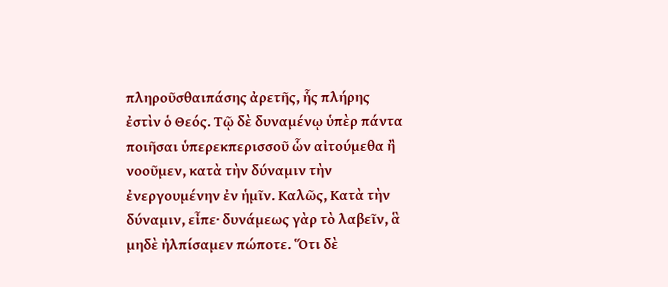πληροῦσθαιπάσης ἀρετῆς, ἧς πλήρης ἐστὶν ὁ Θεός. Τῷ δὲ δυναµένῳ ὑπὲρ πάντα ποιῆσαι ὑπερεκπερισσοῦ ὧν αἰτούµεθα ἢ νοοῦµεν, κατὰ τὴν δύναµιν τὴν ἐνεργουµένην ἐν ἡµῖν. Καλῶς, Κατὰ τὴν δύναµιν, εἶπε· δυνάµεως γὰρ τὸ λαβεῖν, ἃ µηδὲ ἠλπίσαµεν πώποτε. Ὅτι δὲ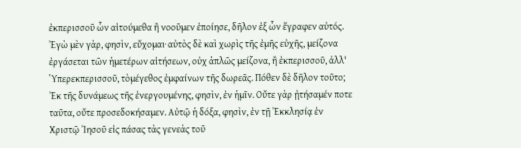ἐκπερισσοῦ ὧν αἰτούµεθα ἢ νοοῦµεν ἐποίησε, δῆλον ἐξ ὧν ἔγραφεν αὐτός. Ἐγὼ µὲν γὰρ, φησὶν, εὔχοµαι· αὐτὸς δὲ καὶ χωρὶς τῆς ἐµῆς εὐχῆς, µείζονα ἐργάσεται τῶν ἡµετέρων αἰτήσεων, οὐχ ἁπλῶς µείζονα, ἢ ἐκπερισσοῦ, ἀλλ' Ὑπερεκπερισσοῦ, τὸµέγεθος ἐµφαίνων τῆς δωρεᾶς. Πόθεν δὲ δῆλον τοῦτο; Ἐκ τῆς δυνάµεως τῆς ἐνεργουµένης, φησὶν, ἐν ἡµῖν. Οὔτε γὰρ ᾐτήσαµέν ποτε ταῦτα, οὔτε προσεδοκήσαµεν. Αὐτῷ ἡ δόξα, φησὶν, ἐν τῇ Ἐκκλησίᾳ ἐν Χριστῷ Ἰησοῦ εἰς πάσας τὰς γενεὰς τοῦ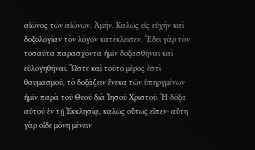αἰῶνος τῶν αἰώνων. Ἀµήν. Καλῶς εἰς εὐχὴν καὶ δοξολογίαν τὸν λόγον κατέκλεισεν. Ἔδει γὰρ τὸν τοσαῦτα παρασχόντα ἡµῖν δοξασθῆναι καὶ εὐλογηθῆναι. Ὥστε καὶ τοῦτο µέρος ἐστὶ θαυµασµοῦ, τὸ δοξάζειν ἕνεκα τῶν ὑπηργµένων ἡµῖν παρὰ τοῦ Θεοῦ διὰ Ἰησοῦ Χριστοῦ. Ἡ δόξα αὐτοῦ ἐν τῇ Ἐκκλησίᾳ, καλῶς οὕτως εἶπεν· αὕτη γὰρ οἶδε µόνη µένειν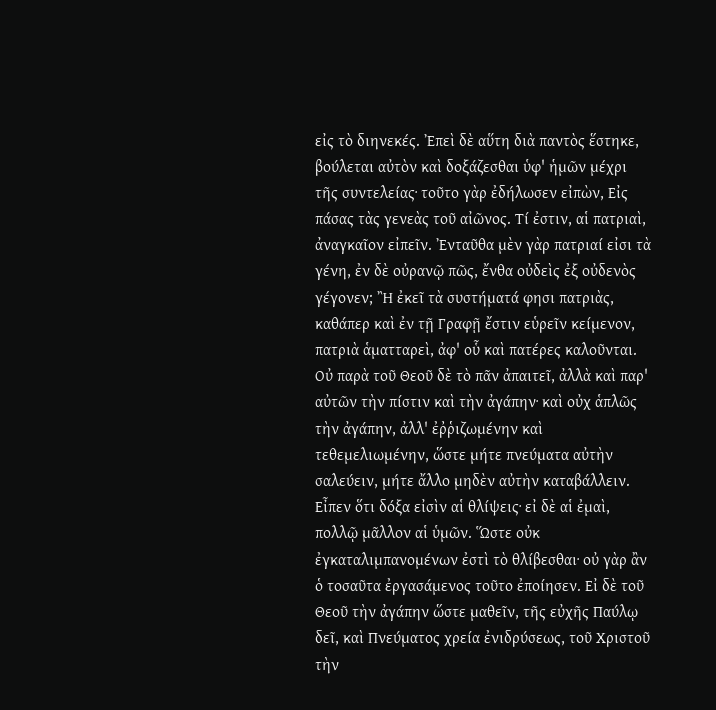εἰς τὸ διηνεκές. Ἐπεὶ δὲ αὕτη διὰ παντὸς ἕστηκε, βούλεται αὐτὸν καὶ δοξάζεσθαι ὑφ' ἡµῶν µέχρι τῆς συντελείας· τοῦτο γὰρ ἐδήλωσεν εἰπὼν, Εἰς πάσας τὰς γενεὰς τοῦ αἰῶνος. Τί ἐστιν, αἱ πατριαὶ, ἀναγκαῖον εἰπεῖν. Ἐνταῦθα µὲν γὰρ πατριαί εἰσι τὰ γένη, ἐν δὲ οὐρανῷ πῶς, ἔνθα οὐδεὶς ἐξ οὐδενὸς γέγονεν; Ἢ ἐκεῖ τὰ συστήµατά φησι πατριὰς, καθάπερ καὶ ἐν τῇ Γραφῇ ἔστιν εὑρεῖν κείµενον, πατριὰ ἁµατταρεὶ, ἀφ' οὗ καὶ πατέρες καλοῦνται. Οὐ παρὰ τοῦ Θεοῦ δὲ τὸ πᾶν ἀπαιτεῖ, ἀλλὰ καὶ παρ' αὐτῶν τὴν πίστιν καὶ τὴν ἀγάπην· καὶ οὐχ ἁπλῶς τὴν ἀγάπην, ἀλλ' ἐῤῥιζωµένην καὶ τεθεµελιωµένην, ὥστε µήτε πνεύµατα αὐτὴν σαλεύειν, µήτε ἄλλο µηδὲν αὐτὴν καταβάλλειν. Εἶπεν ὅτι δόξα εἰσὶν αἱ θλίψεις· εἰ δὲ αἱ ἐµαὶ, πολλῷ µᾶλλον αἱ ὑµῶν. Ὥστε οὐκ ἐγκαταλιµπανοµένων ἐστὶ τὸ θλίβεσθαι· οὐ γὰρ ἂν ὁ τοσαῦτα ἐργασάµενος τοῦτο ἐποίησεν. Εἰ δὲ τοῦ Θεοῦ τὴν ἀγάπην ὥστε µαθεῖν, τῆς εὐχῆς Παύλῳ δεῖ, καὶ Πνεύµατος χρεία ἐνιδρύσεως, τοῦ Χριστοῦ τὴν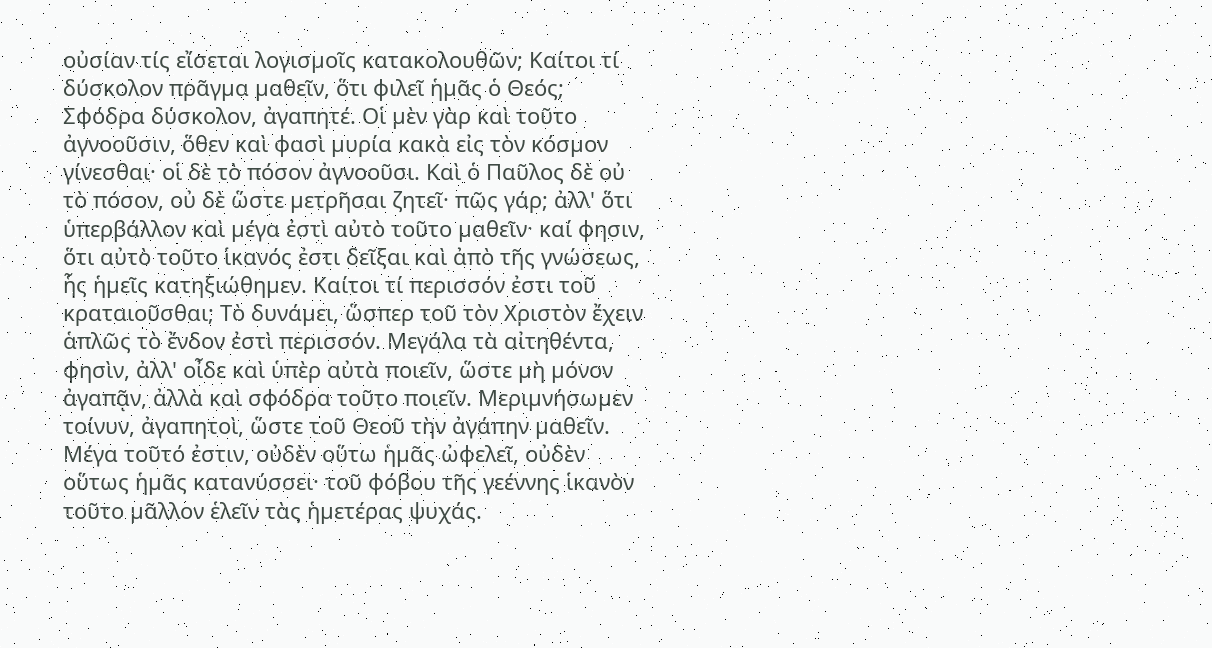οὐσίαν τίς εἴσεται λογισµοῖς κατακολουθῶν; Καίτοι τί δύσκολον πρᾶγµα µαθεῖν, ὅτι φιλεῖ ἡµᾶς ὁ Θεός; Σφόδρα δύσκολον, ἀγαπητέ. Οἱ µὲν γὰρ καὶ τοῦτο ἀγνοοῦσιν, ὅθεν καὶ φασὶ µυρία κακὰ εἰς τὸν κόσµον γίνεσθαι· οἱ δὲ τὸ πόσον ἀγνοοῦσι. Καὶ ὁ Παῦλος δὲ οὐ τὸ πόσον, οὐ δὲ ὥστε µετρῆσαι ζητεῖ· πῶς γάρ; ἀλλ' ὅτι ὑπερβάλλον καὶ µέγα ἐστὶ αὐτὸ τοῦτο µαθεῖν· καί φησιν, ὅτι αὐτὸ τοῦτο ἱκανός ἐστι δεῖξαι καὶ ἀπὸ τῆς γνώσεως, ἧς ἡµεῖς κατηξιώθηµεν. Καίτοι τί περισσόν ἐστι τοῦ κραταιοῦσθαι; Τὸ δυνάµει, ὥσπερ τοῦ τὸν Χριστὸν ἔχειν ἁπλῶς τὸ ἔνδον ἐστὶ περισσόν. Μεγάλα τὰ αἰτηθέντα, φησὶν, ἀλλ' οἶδε καὶ ὑπὲρ αὐτὰ ποιεῖν, ὥστε µὴ µόνον ἀγαπᾷν, ἀλλὰ καὶ σφόδρα τοῦτο ποιεῖν. Μεριµνήσωµεν τοίνυν, ἀγαπητοὶ, ὥστε τοῦ Θεοῦ τὴν ἀγάπην µαθεῖν. Μέγα τοῦτό ἐστιν, οὐδὲν οὕτω ἡµᾶς ὠφελεῖ, οὐδὲν οὕτως ἡµᾶς κατανύσσει· τοῦ φόβου τῆς γεέννης ἱκανὸν τοῦτο µᾶλλον ἑλεῖν τὰς ἡµετέρας ψυχάς.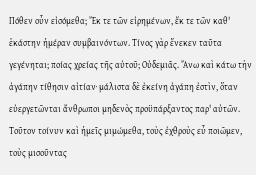Πόθεν οὖν εἰσόµεθα; Ἔκ τε τῶν εἰρηµένων, ἔκ τε τῶν καθ' ἑκάστην ἡµέραν συµβαινόντων. Τίνος γὰρ ἕνεκεν ταῦτα γεγένηται; ποίας χρείας τῆς αὐτοῦ; Οὐδεµιᾶς. Ἄνω καὶ κάτω τὴν ἀγάπην τίθησιν αἰτίαν· µάλιστα δὲ ἐκείνη ἀγάπη ἐστὶν, ὅταν εὐεργετῶνται ἄνθρωποι µηδενὸς προϋπάρξαντος παρ' αὐτῶν. Τοῦτον τοίνυν καὶ ἡµεῖς µιµώµεθα, τοὺς ἐχθροὺς εὖ ποιῶµεν, τοὺς µισοῦντας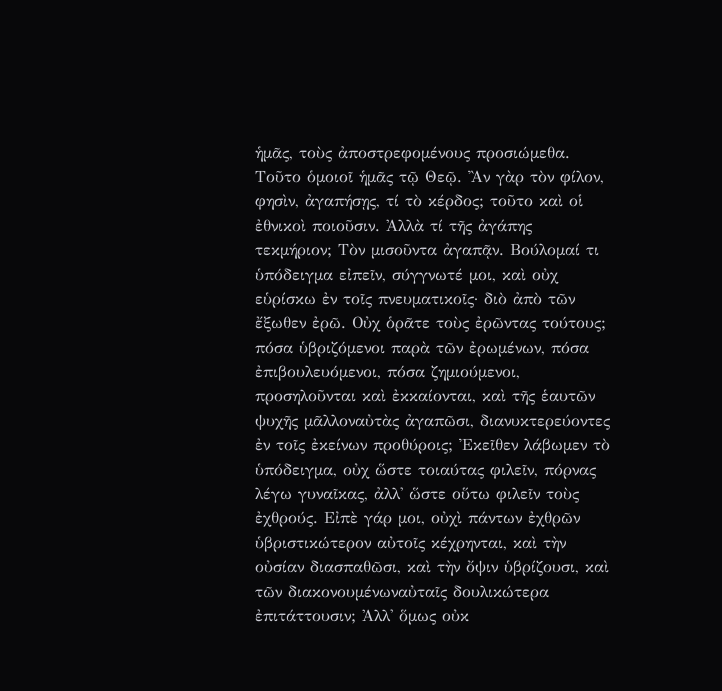ἡµᾶς, τοὺς ἀποστρεφοµένους προσιώµεθα. Τοῦτο ὁµοιοῖ ἡµᾶς τῷ Θεῷ. Ἂν γὰρ τὸν φίλον, φησὶν, ἀγαπήσῃς, τί τὸ κέρδος; τοῦτο καὶ οἱ ἐθνικοὶ ποιοῦσιν. Ἀλλὰ τί τῆς ἀγάπης τεκµήριον; Τὸν µισοῦντα ἀγαπᾷν. Βούλοµαί τι ὑπόδειγµα εἰπεῖν, σύγγνωτέ µοι, καὶ οὐχ εὑρίσκω ἐν τοῖς πνευµατικοῖς· διὸ ἀπὸ τῶν ἔξωθεν ἐρῶ. Οὐχ ὁρᾶτε τοὺς ἐρῶντας τούτους; πόσα ὑβριζόµενοι παρὰ τῶν ἐρωµένων, πόσα ἐπιβουλευόµενοι, πόσα ζηµιούµενοι, προσηλοῦνται καὶ ἐκκαίονται, καὶ τῆς ἑαυτῶν ψυχῆς µᾶλλοναὐτὰς ἀγαπῶσι, διανυκτερεύοντες ἐν τοῖς ἐκείνων προθύροις; Ἐκεῖθεν λάβωµεν τὸ ὑπόδειγµα, οὐχ ὥστε τοιαύτας φιλεῖν, πόρνας λέγω γυναῖκας, ἀλλ' ὥστε οὕτω φιλεῖν τοὺς ἐχθρούς. Εἰπὲ γάρ µοι, οὐχὶ πάντων ἐχθρῶν ὑβριστικώτερον αὐτοῖς κέχρηνται, καὶ τὴν οὐσίαν διασπαθῶσι, καὶ τὴν ὄψιν ὑβρίζουσι, καὶ τῶν διακονουµένωναὐταῖς δουλικώτερα ἐπιτάττουσιν; Ἀλλ' ὅµως οὐκ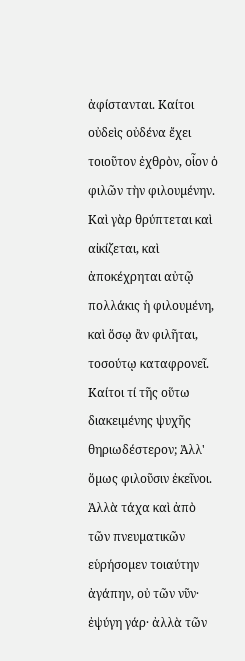ἀφίστανται. Καίτοι οὐδεὶς οὐδένα ἔχει τοιοῦτον ἐχθρὸν, οἷον ὁ φιλῶν τὴν φιλουµένην. Καὶ γὰρ θρύπτεται καὶ αἰκίζεται, καὶ ἀποκέχρηται αὐτῷ πολλάκις ἡ φιλουµένη, καὶ ὅσῳ ἂν φιλῆται, τοσούτῳ καταφρονεῖ. Καίτοι τί τῆς οὕτω διακειµένης ψυχῆς θηριωδέστερον; Ἀλλ' ὅµως φιλοῦσιν ἐκεῖνοι. Ἀλλὰ τάχα καὶ ἀπὸ τῶν πνευµατικῶν εὑρήσοµεν τοιαύτην ἀγάπην, οὐ τῶν νῦν· ἐψύγη γάρ· ἀλλὰ τῶν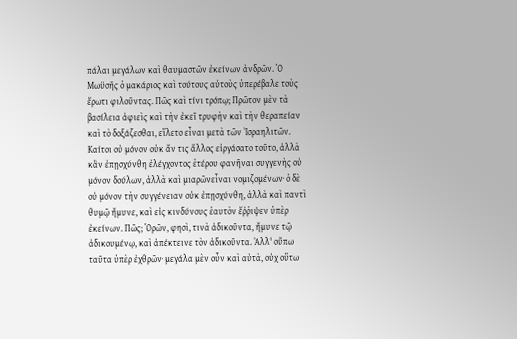πάλαι µεγάλων καὶ θαυµαστῶν ἐκείνων ἀνδρῶν. Ὁ Μωϋσῆς ὁ µακάριος καὶ τούτους αὐτοὺς ὑπερέβαλε τοὺς ἔρωτι φιλοῦντας. Πῶς καὶ τίνι τρόπῳ; Πρῶτον µὲν τὰ βασίλεια ἀφιεὶς καὶ τὴν ἐκεῖ τρυφὴν καὶ τὴν θεραπείαν καὶ τὸ δοξάζεσθαι, εἵλετο εἶναι µετὰ τῶν Ἰσραηλιτῶν. Καίτοι οὐ µόνον οὐκ ἄν τις ἄλλος εἰργάσατο τοῦτο, ἀλλὰ κἂν ἐπῃσχύνθη ἐλέγχοντος ἑτέρου φανῆναι συγγενὴς οὐ µόνον δούλων, ἀλλὰ καὶ µιαρῶνεἶναι νοµιζοµένων· ὁ δὲ οὐ µόνον τὴν συγγένειαν οὐκ ἐπῃσχύνθη, ἀλλὰ καὶ παντὶ θυµῷ ἤµυνε, καὶ εἰς κινδύνους ἑαυτὸν ἔῤῥιψεν ὑπὲρ ἐκείνων. Πῶς; Ὁρῶν, φησὶ, τινὰ ἀδικοῦντα, ἤµυνε τῷ ἀδικουµένῳ, καὶ ἀπέκτεινε τὸν ἀδικοῦντα. Ἀλλ' οὔπω ταῦτα ὑπὲρ ἐχθρῶν· µεγάλα µὲν οὖν καὶ αὐτὰ, οὐχ οὕτω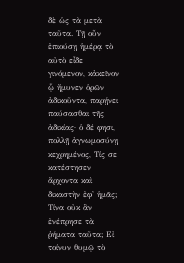δὲ ὡς τὰ µετὰ ταῦτα. Τῇ οὖν ἐπιούσῃ ἡµέρᾳ τὸ αὐτὸ εἶδε γινόµενον, κἀκεῖνον ᾧ ἤµυνεν ὁρῶν ἀδικοῦντα, παρῄνει παύσασθαι τῆς ἀδικίας· ὁ δέ φησι, πολλῇ ἀγνωµοσύνῃ κεχρηµένος, Τίς σε κατέστησεν ἄρχοντα καὶ δικαστὴν ἐφ' ἡµᾶς; Τίνα οὐκ ἂν ἐνέπρησε τὰ ῥήµατα ταῦτα; Εἰ τοίνυν θυµῷ τὸ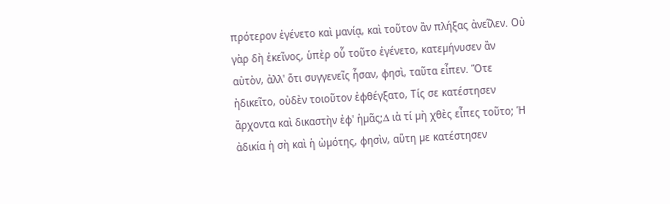πρότερον ἐγένετο καὶ µανίᾳ, καὶ τοῦτον ἂν πλήξας ἀνεῖλεν. Οὐ γὰρ δὴ ἐκεῖνος, ὑπὲρ οὗ τοῦτο ἐγένετο, κατεµήνυσεν ἂν αὐτὸν, ἀλλ' ὅτι συγγενεῖς ἦσαν, φησὶ, ταῦτα εἶπεν. Ὅτε ἠδικεῖτο, οὐδὲν τοιοῦτον ἐφθέγξατο, Τίς σε κατέστησεν ἄρχοντα καὶ δικαστὴν ἐφ' ἡµᾶς;∆ ιὰ τί µὴ χθὲς εἶπες τοῦτο; Ἡ ἀδικία ἡ σὴ καὶ ἡ ὠµότης, φησὶν, αὕτη µε κατέστησεν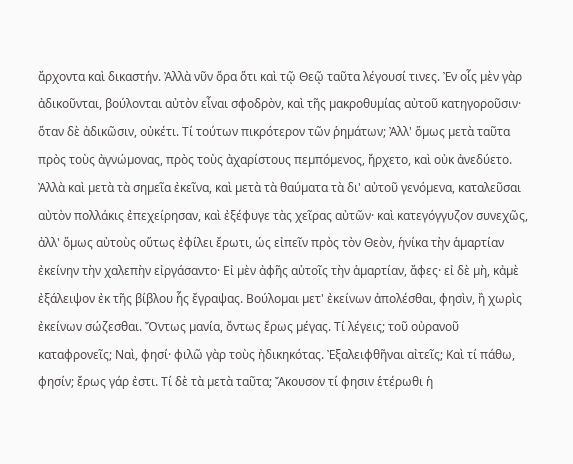ἄρχοντα καὶ δικαστήν. Ἀλλὰ νῦν ὅρα ὅτι καὶ τῷ Θεῷ ταῦτα λέγουσί τινες. Ἐν οἷς µὲν γὰρ ἀδικοῦνται, βούλονται αὐτὸν εἶναι σφοδρὸν, καὶ τῆς µακροθυµίας αὐτοῦ κατηγοροῦσιν· ὅταν δὲ ἀδικῶσιν, οὐκέτι. Τί τούτων πικρότερον τῶν ῥηµάτων; Ἀλλ' ὅµως µετὰ ταῦτα πρὸς τοὺς ἀγνώµονας, πρὸς τοὺς ἀχαρίστους πεµπόµενος, ἤρχετο, καὶ οὐκ ἀνεδύετο. Ἀλλὰ καὶ µετὰ τὰ σηµεῖα ἐκεῖνα, καὶ µετὰ τὰ θαύµατα τὰ δι' αὐτοῦ γενόµενα, καταλεῦσαι αὐτὸν πολλάκις ἐπεχείρησαν, καὶ ἐξέφυγε τὰς χεῖρας αὐτῶν· καὶ κατεγόγγυζον συνεχῶς, ἀλλ' ὅµως αὐτοὺς οὕτως ἐφίλει ἔρωτι, ὡς εἰπεῖν πρὸς τὸν Θεὸν, ἡνίκα τὴν ἁµαρτίαν ἐκείνην τὴν χαλεπὴν εἰργάσαντο· Εἰ µὲν ἀφῆς αὐτοῖς τὴν ἁµαρτίαν, ἄφες· εἰ δὲ µὴ, κἀµὲ ἐξάλειψον ἐκ τῆς βίβλου ἧς ἔγραψας. Βούλοµαι µετ' ἐκείνων ἀπολέσθαι, φησὶν, ἢ χωρὶς ἐκείνων σώζεσθαι. Ὄντως µανία, ὄντως ἔρως µέγας. Τί λέγεις; τοῦ οὐρανοῦ καταφρονεῖς; Ναὶ, φησί· φιλῶ γὰρ τοὺς ἠδικηκότας. Ἐξαλειφθῆναι αἰτεῖς; Καὶ τί πάθω, φησίν; ἔρως γάρ ἐστι. Τί δὲ τὰ µετὰ ταῦτα; Ἄκουσον τί φησιν ἑτέρωθι ἡ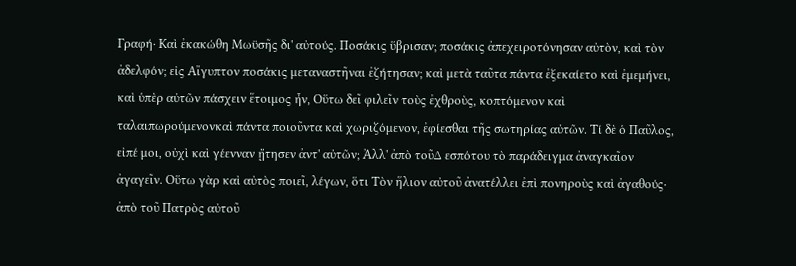Γραφή· Καὶ ἐκακώθη Μωϋσῆς δι' αὐτούς. Ποσάκις ὕβρισαν; ποσάκις ἀπεχειροτόνησαν αὐτὸν, καὶ τὸν ἀδελφόν; εἰς Αἴγυπτον ποσάκις µεταναστῆναι ἐζήτησαν; καὶ µετὰ ταῦτα πάντα ἐξεκαίετο καὶ ἐµεµήνει, καὶ ὑπὲρ αὐτῶν πάσχειν ἕτοιµος ἦν, Οὕτω δεῖ φιλεῖν τοὺς ἐχθροὺς, κοπτόµενον καὶ ταλαιπωρούµενονκαὶ πάντα ποιοῦντα καὶ χωριζόµενον, ἐφίεσθαι τῆς σωτηρίας αὐτῶν. Τί δὲ ὁ Παῦλος, εἰπέ µοι, οὐχὶ καὶ γέενναν ᾔτησεν ἀντ' αὐτῶν; Ἀλλ' ἀπὸ τοῦ∆ εσπότου τὸ παράδειγµα ἀναγκαῖον ἀγαγεῖν. Οὕτω γὰρ καὶ αὐτὸς ποιεῖ, λέγων, ὅτι Τὸν ἥλιον αὐτοῦ ἀνατέλλει ἐπὶ πονηροὺς καὶ ἀγαθούς· ἀπὸ τοῦ Πατρὸς αὐτοῦ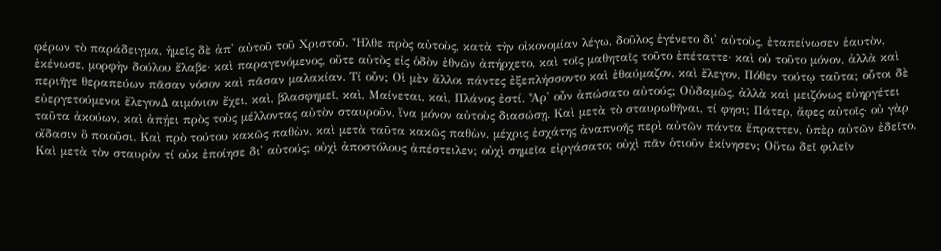φέρων τὸ παράδειγµα, ἡµεῖς δὲ ἀπ' αὐτοῦ τοῦ Χριστοῦ. Ἦλθε πρὸς αὐτοὺς, κατὰ τὴν οἰκονοµίαν λέγω, δοῦλος ἐγένετο δι' αὐτοὺς, ἐταπείνωσεν ἑαυτὸν, ἐκένωσε, µορφὴν δούλου ἔλαβε· καὶ παραγενόµενος, οὔτε αὐτὸς εἰς ὁδὸν ἐθνῶν ἀπήρχετο, καὶ τοῖς µαθηταῖς τοῦτο ἐπέταττε· καὶ οὐ τοῦτο µόνον, ἀλλὰ καὶ περιῆγε θεραπεύων πᾶσαν νόσον καὶ πᾶσαν µαλακίαν. Τί οὖν; Οἱ µὲν ἄλλοι πάντες ἐξεπλήσσοντο καὶ ἐθαύµαζον, καὶ ἔλεγον, Πόθεν τούτῳ ταῦτα; οὗτοι δὲ εὐεργετούµενοι ἔλεγον∆ αιµόνιον ἔχει, καὶ, βλασφηµεῖ, καὶ, Μαίνεται, καὶ, Πλάνος ἐστί. Ἆρ' οὖν ἀπώσατο αὐτούς; Οὐδαµῶς, ἀλλὰ καὶ µειζόνως εὐηργέτει ταῦτα ἀκούων, καὶ ἀπῄει πρὸς τοὺς µέλλοντας αὐτὸν σταυροῦν, ἵνα µόνον αὐτοὺς διασώσῃ. Καὶ µετὰ τὸ σταυρωθῆναι, τί φησι; Πάτερ, ἄφες αὐτοῖς· οὐ γὰρ οἴδασιν ὃ ποιοῦσι. Καὶ πρὸ τούτου κακῶς παθὼν, καὶ µετὰ ταῦτα κακῶς παθὼν, µέχρις ἐσχάτης ἀναπνοῆς περὶ αὐτῶν πάντα ἔπραττεν, ὑπὲρ αὐτῶν ἐδεῖτο. Καὶ µετὰ τὸν σταυρὸν τί οὐκ ἐποίησε δι' αὐτούς; οὐχὶ ἀποστόλους ἀπέστειλεν; οὐχὶ σηµεῖα εἰργάσατο; οὐχὶ πᾶν ὁτιοῦν ἐκίνησεν; Οὕτω δεῖ φιλεῖν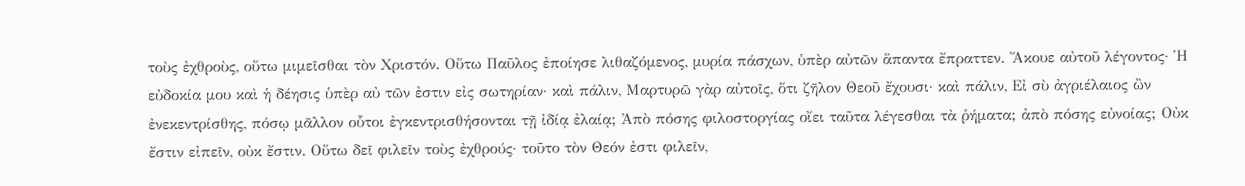τοὺς ἐχθροὺς, οὕτω µιµεῖσθαι τὸν Χριστόν. Οὕτω Παῦλος ἐποίησε λιθαζόµενος, µυρία πάσχων, ὑπὲρ αὐτῶν ἅπαντα ἔπραττεν. Ἄκουε αὐτοῦ λέγοντος· Ἡ εὐδοκία µου καὶ ἡ δέησις ὑπὲρ αὐ τῶν ἐστιν εἰς σωτηρίαν· καὶ πάλιν, Μαρτυρῶ γὰρ αὐτοῖς, ὅτι ζῆλον Θεοῦ ἔχουσι· καὶ πάλιν, Εἰ σὺ ἀγριέλαιος ὢν ἐνεκεντρίσθης, πόσῳ µᾶλλον οὗτοι ἐγκεντρισθήσονται τῇ ἰδίᾳ ἐλαίᾳ; Ἀπὸ πόσης φιλοστοργίας οἴει ταῦτα λέγεσθαι τὰ ῥήµατα; ἀπὸ πόσης εὐνοίας; Οὐκ ἔστιν εἰπεῖν, οὐκ ἔστιν. Οὕτω δεῖ φιλεῖν τοὺς ἐχθρούς· τοῦτο τὸν Θεόν ἐστι φιλεῖν,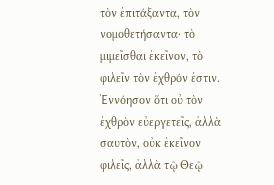τὸν ἐπιτάξαντα, τὸν νοµοθετήσαντα· τὸ µιµεῖσθαι ἐκεῖνον, τὸ φιλεῖν τὸν ἐχθρόν ἐστιν. Ἐννόησον ὅτι οὐ τὸν ἐχθρὸν εὐεργετεῖς, ἀλλὰ σαυτὸν, οὐκ ἐκεῖνον φιλεῖς, ἀλλὰ τῷ Θεῷ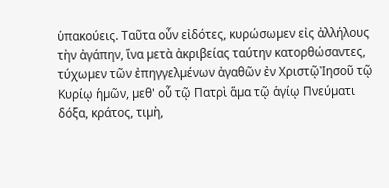ὑπακούεις. Ταῦτα οὖν εἰδότες, κυρώσωµεν εἰς ἀλλήλους τὴν ἀγάπην, ἵνα µετὰ ἀκριβείας ταύτην κατορθώσαντες, τύχωµεν τῶν ἐπηγγελµένων ἀγαθῶν ἐν ΧριστῷἸησοῦ τῷ Κυρίῳ ἡµῶν, µεθ' οὗ τῷ Πατρὶ ἅµα τῷ ἁγίῳ Πνεύµατι δόξα, κράτος, τιµὴ,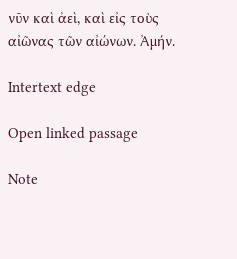νῦν καὶ ἀεὶ, καὶ εἰς τοὺς αἰῶνας τῶν αἰώνων. Ἀµήν.

Intertext edge

Open linked passage

Note